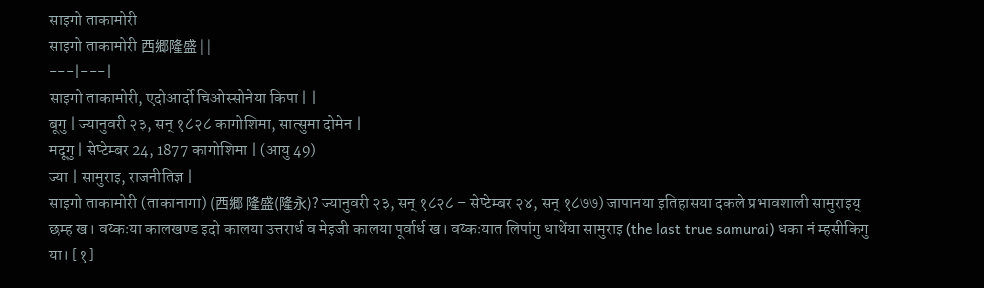साइगो ताकामोरी
साइगो ताकामोरी 西郷隆盛 | |
---|---|
साइगो ताकामोरी, एदोआर्दो चिओस्सोनेया किपा | |
बूगु | ज्यानुवरी २३, सन् १८२८ कागोशिमा, सात्सुमा दोमेन |
मदूगु | सेप्टेम्बर 24, 1877 कागोशिमा | (आयु 49)
ज्या | सामुराइ, राजनीतिज्ञ |
साइगो ताकामोरी (ताकानागा) (西郷 隆盛(隆永)? ज्यानुवरी २३, सन् १८२८ – सेप्टेम्बर २४, सन् १८७७) जापानया इतिहासया दकले प्रभावशाली सामुराइय् छम्ह ख। वय्कःया कालखण्ड इदो कालया उत्तरार्ध व मेइजी कालया पूर्वार्ध ख। वय्कःयात लिपांगु धाथेंया सामुराइ (the last true samurai) धका नं म्हसीकिगु या। [१]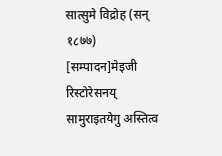सात्सुमे विद्रोह (सन् १८७७)
[सम्पादन]मेइजी रिस्टोरेसनय् सामुराइतयेगु अस्तित्व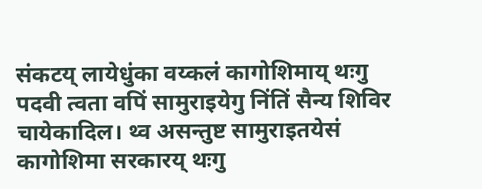संकटय् लायेधुंका वय्कलं कागोशिमाय् थःगु पदवी त्वता वपिं सामुराइयेगु निंतिं सैन्य शिविर चायेकादिल। थ्व असन्तुष्ट सामुराइतयेसं कागोशिमा सरकारय् थःगु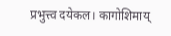प्रभुत्त्व दयेकल। कागोशिमाय्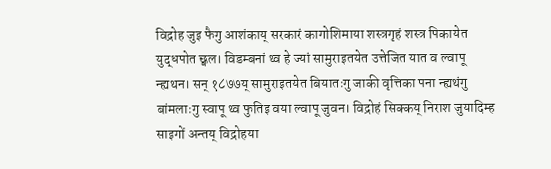विद्रोह जुइ फैगु आशंकाय् सरकारं कागोशिमाया शस्त्रगृहं शस्त्र पिकायेत युद्धपोत छ्वल। विडम्बनां थ्व हे ज्यां सामुराइतयेत उत्तेजित यात व ल्वापू न्ह्यथन। सन् १८७७य् सामुराइतयेत बियातःगु जाकी वृत्तिका पना न्ह्यथंगु बांमलाःगु स्वापू थ्व फुतिइ वया ल्वापू जुवन। विद्रोहं सिक्कय् निराश जुयादिम्ह साइगों अन्तय् विद्रोहया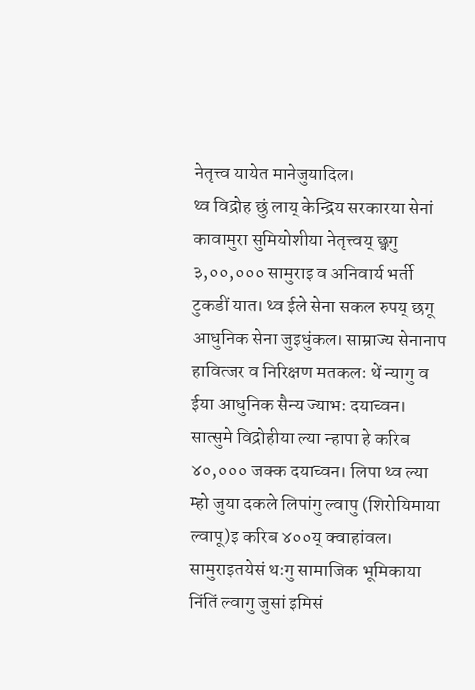नेतृत्त्व यायेत मानेजुयादिल।
थ्व विद्रोह छुं लाय् केन्द्रिय सरकारया सेनां कावामुरा सुमियोशीया नेतृत्त्वय् छ्वगु ३,००,००० सामुराइ व अनिवार्य भर्ती टुकडीं यात। थ्व ईले सेना सकल रुपय् छगू आधुनिक सेना जुइधुंकल। साम्राज्य सेनानाप हावित्जर व निरिक्षण मतकलः थें न्यागु व ईया आधुनिक सैन्य ज्याभः दयाच्वन। सात्सुमे विद्रोहीया ल्या न्हापा हे करिब ४०,००० जक्क दयाच्वन। लिपा थ्व ल्या म्हो जुया दकले लिपांगु ल्वापु (शिरोयिमाया ल्वापू)इ करिब ४००य् क्वाहांवल। सामुराइतयेसं थःगु सामाजिक भूमिकाया निंतिं ल्वागु जुसां इमिसं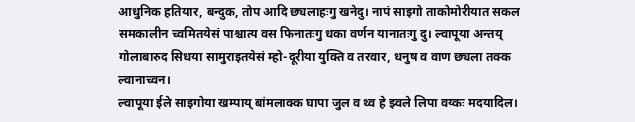आधुनिक हतियार, बन्दुक, तोप आदि छ्यलाहःगु खनेदु। नापं साइगो ताकोमोरीयात सकल समकालीन च्वमितयेसं पाश्चात्य वस फिनातःगु धका वर्णन यानातःगु दु। ल्वापूया अन्तय् गोलाबारुद सिधया सामुराइतयेसं म्हो-दूरीया युक्ति व तरवार, धनुष व वाण छ्यला तक्क ल्वानाच्वन।
ल्वापूया ईले साइगोया खम्पाय् बांमलाक्क घापा जुल व थ्व हे झ्वले लिपा वय्कः मदयादिल।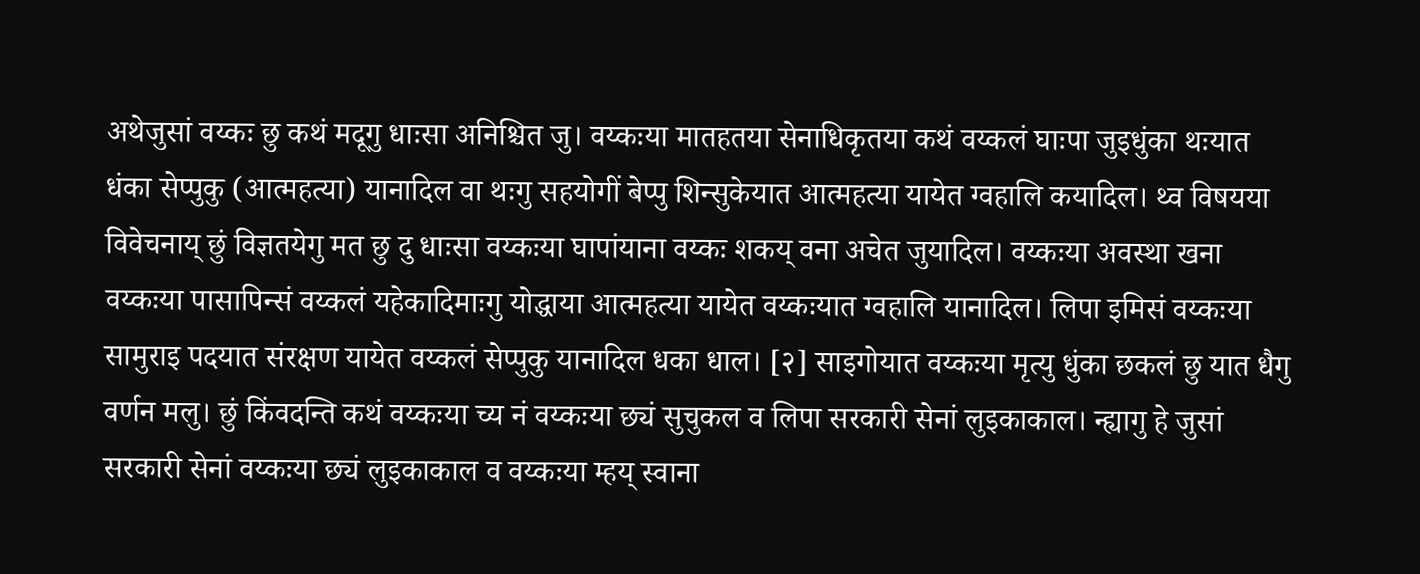अथेजुसां वय्कः छु कथं मदूगु धाःसा अनिश्चित जु। वय्कःया मातहतया सेनाधिकृतया कथं वय्कलं घाःपा जुइधुंका थःयात धंका सेप्पुकु (आत्महत्या) यानादिल वा थःगु सहयोगीं बेप्पु शिन्सुकेयात आत्महत्या यायेत ग्वहालि कयादिल। थ्व विषयया विवेचनाय् छुं विज्ञतयेगु मत छु दु धाःसा वय्कःया घापांयाना वय्कः शकय् वना अचेत जुयादिल। वय्कःया अवस्था खना वय्कःया पासापिन्सं वय्कलं यहेकादिमाःगु योद्धाया आत्महत्या यायेत वय्कःयात ग्वहालि यानादिल। लिपा इमिसं वय्कःया सामुराइ पदयात संरक्षण यायेत वय्कलं सेप्पुकु यानादिल धका धाल। [२] साइगोयात वय्कःया मृत्यु धुंका छकलं छु यात धैगु वर्णन मलु। छुं किंवदन्ति कथं वय्कःया च्य नं वय्कःया छ्यं सुचुकल व लिपा सरकारी सेनां लुइकाकाल। न्ह्यागु हे जुसां सरकारी सेनां वय्कःया छ्यं लुइकाकाल व वय्कःया म्हय् स्वाना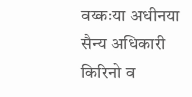वय्कःया अधीनया सैन्य अधिकारी किरिनो व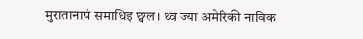मुरातानापं समाधिइ छ्वल। थ्व ज्या अमेरिकी नाविक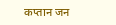कप्तान जन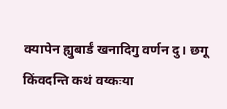क्यापेन ह्युबार्डं खनादिगु वर्णन दु। छगू किंवदन्ति कथं वय्कःया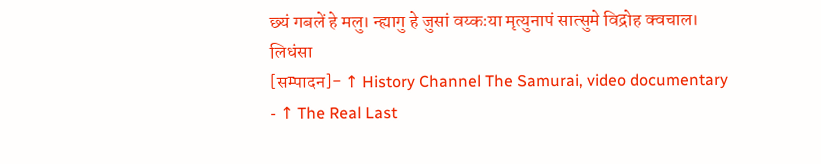छ्यं गबलें हे मलु। न्ह्यागु हे जुसां वय्कःया मृत्युनापं सात्सुमे विद्रोह क्वचाल।
लिधंसा
[सम्पादन]- ↑ History Channel The Samurai, video documentary
- ↑ The Real Last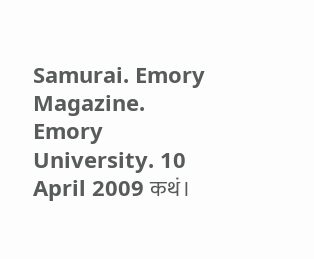Samurai. Emory Magazine. Emory University. 10 April 2009 कथं।